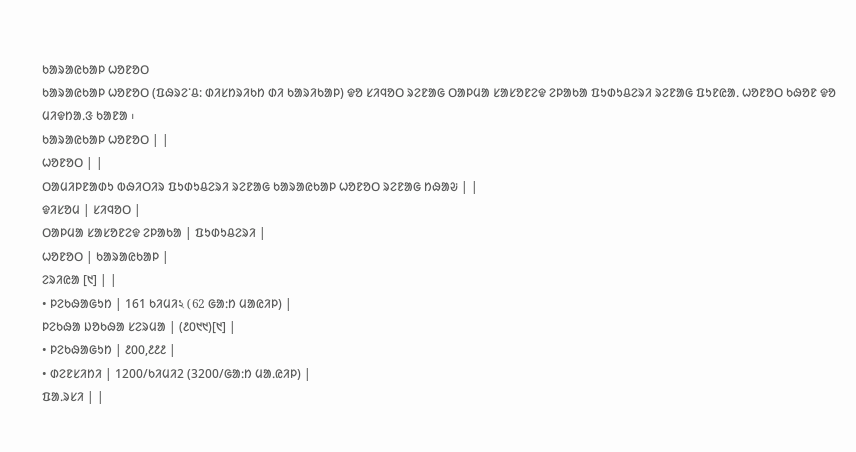ᱠᱟᱨᱟᱭᱠᱟᱞ ᱦᱚᱱᱚᱛ
ᱠᱟᱨᱟᱭᱠᱟᱞ ᱦᱚᱱᱚᱛ (ᱯᱷᱨᱮᱸᱪ: ᱰᱤᱥᱴᱨᱤᱠᱴ ᱰᱤ ᱠᱟᱨᱤᱠᱟᱞ) ᱫᱚ ᱥᱤᱧᱚᱛ ᱨᱮᱱᱟᱜ ᱛᱟᱞᱢᱟ ᱥᱟᱥᱚᱱᱮᱫ ᱮᱞᱟᱠᱟ ᱯᱩᱰᱩᱪᱮᱨᱤ ᱨᱮᱱᱟᱜ ᱯᱩᱱᱭᱟᱹ ᱦᱚᱱᱚᱛ ᱠᱷᱚᱱ ᱫᱚ ᱢᱤᱫᱴᱟᱹᱝ ᱠᱟᱱᱟ ᱾
ᱠᱟᱨᱟᱭᱠᱟᱞ ᱦᱚᱱᱚᱛ | |
ᱦᱚᱱᱚᱛ | |
ᱛᱟᱢᱤᱞᱱᱟᱰᱩ ᱵᱷᱤᱛᱤᱨ ᱯᱩᱰᱩᱪᱮᱨᱤ ᱨᱮᱱᱟᱜ ᱠᱟᱨᱟᱭᱠᱟᱞ ᱦᱚᱱᱚᱛ ᱨᱮᱱᱟᱜ ᱴᱷᱟᱶ | |
ᱫᱤᱥᱚᱢ | ᱥᱤᱧᱚᱛ |
ᱛᱟᱞᱢᱟ ᱥᱟᱥᱚᱱᱮᱫ ᱮᱞᱟᱠᱟ | ᱯᱩᱰᱩᱪᱮᱨᱤ |
ᱦᱚᱱᱚᱛ | ᱠᱟᱨᱟᱭᱠᱟᱞ |
ᱮᱨᱤᱭᱟ [᱑] | |
• ᱞᱮᱠᱷᱟᱜᱩᱴ | 161 ᱠᱤᱢᱤ২ (62 ᱜᱟᱺᱴ ᱢᱟᱭᱤᱞ) |
ᱞᱮᱠᱷᱟ ᱡᱚᱠᱷᱟ ᱥᱮᱨᱢᱟ | (᱒᱐᱑᱑)[᱑] |
• ᱞᱮᱠᱷᱟᱜᱩᱴ | ᱒᱐᱐,᱒᱒᱒ |
• ᱰᱮᱱᱥᱤᱴᱤ | 1200/ᱠᱤᱢᱤ2 (3200/ᱜᱟᱺᱴ ᱢᱟᱹᱭᱤᱞ) |
ᱯᱟᱹᱨᱥᱤ | |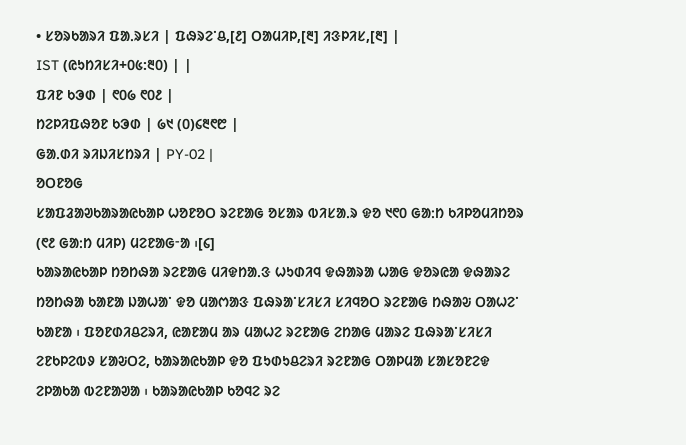• ᱥᱚᱨᱠᱟᱨᱤ ᱯᱟᱹᱨᱥᱤ | ᱯᱷᱨᱮᱸᱪ,[᱒] ᱛᱟᱢᱤᱞ,[᱓] ᱤᱝᱞᱤᱥ,[᱓] |
IST (ᱭᱩᱴᱤᱥᱤ+᱐᱕:᱓᱐) | |
ᱯᱤᱱ ᱠᱳᱰ | ᱖᱐᱙ ᱖᱐᱒ |
ᱴᱮᱞᱤᱯᱷᱚᱱ ᱠᱳᱰ | ᱙᱑ (᱐)᱔᱓᱖᱘ |
ᱜᱟᱹᱰᱤ ᱨᱤᱡᱤᱥᱴᱨᱤ | PY-02 |
ᱚᱛᱱᱚᱜ
ᱥᱟᱯᱲᱟᱣᱠᱟᱨᱟᱭᱠᱟᱞ ᱦᱚᱱᱚᱛ ᱨᱮᱱᱟᱜ ᱚᱥᱟᱨ ᱵᱤᱥᱟᱹᱨ ᱫᱚ ᱑᱖᱐ ᱜᱟᱺᱴ ᱠᱤᱞᱚᱢᱤᱴᱚᱨ (᱖᱒ ᱜᱟᱺᱴ ᱢᱤᱞ) ᱢᱮᱱᱟᱜᱼᱟ ᱾[᱔]
ᱠᱟᱨᱟᱭᱠᱟᱞ ᱴᱚᱴᱷᱟ ᱨᱮᱱᱟᱜ ᱢᱤᱫᱴᱟᱹᱝ ᱦᱩᱰᱤᱧ ᱫᱷᱟᱨᱟ ᱦᱟᱜ ᱫᱚᱨᱭᱟ ᱫᱷᱟᱨᱮ ᱴᱚᱴᱷᱟ ᱠᱟᱱᱟ ᱡᱟᱦᱟᱸ ᱫᱚ ᱢᱟᱬᱟᱝ ᱯᱷᱨᱟᱸᱥᱤᱥᱤ ᱥᱤᱧᱚᱛ ᱨᱮᱱᱟᱜ ᱴᱷᱟᱶ ᱛᱟᱦᱮᱸ ᱠᱟᱱᱟ ᱾ ᱯᱚᱱᱰᱤᱪᱮᱨᱤ, ᱭᱟᱱᱟᱢ ᱟᱨ ᱢᱟᱦᱮ ᱨᱮᱱᱟᱜ ᱮᱴᱟᱜ ᱢᱟᱨᱮ ᱯᱷᱨᱟᱸᱥᱤᱥᱤ ᱮᱱᱠᱞᱮᱵᱽ ᱥᱟᱶᱛᱮ, ᱠᱟᱨᱟᱭᱠᱟᱞ ᱫᱚ ᱯᱩᱰᱩᱪᱮᱨᱤ ᱨᱮᱱᱟᱜ ᱛᱟᱞᱢᱟ ᱥᱟᱥᱚᱱᱮᱫ ᱮᱞᱟᱠᱟ ᱵᱮᱱᱟᱣᱟ ᱾ ᱠᱟᱨᱟᱭᱠᱟᱞ ᱠᱚᱧᱮ ᱨᱮ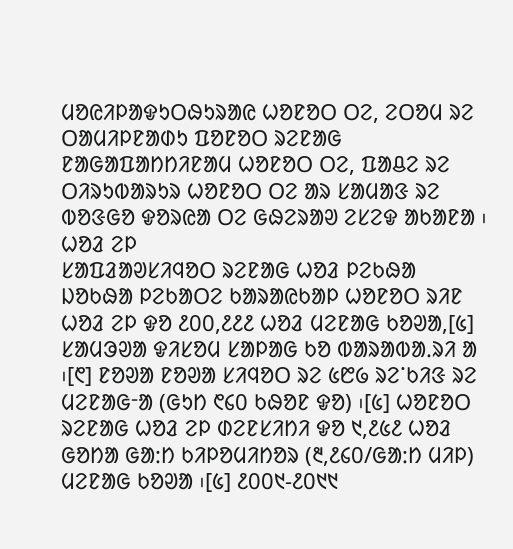ᱢᱚᱭᱤᱞᱟᱫᱩᱛᱷᱩᱨᱟᱭ ᱦᱚᱱᱚᱛ ᱛᱮ, ᱮᱛᱚᱢ ᱨᱮ ᱛᱟᱢᱤᱞᱱᱟᱰᱩ ᱯᱚᱱᱚᱛ ᱨᱮᱱᱟᱜ ᱱᱟᱜᱟᱯᱟᱴᱴᱤᱱᱟᱢ ᱦᱚᱱᱚᱛ ᱛᱮ, ᱯᱟᱪᱮ ᱨᱮ ᱛᱤᱨᱩᱵᱟᱨᱩᱨ ᱦᱚᱱᱚᱛ ᱛᱮ ᱟᱨ ᱥᱟᱢᱟᱝ ᱨᱮ ᱵᱚᱝᱜᱚ ᱫᱚᱨᱭᱟ ᱛᱮ ᱜᱷᱮᱨᱟᱣ ᱮᱥᱮᱫ ᱟᱠᱟᱱᱟ ᱾
ᱦᱚᱲ ᱮᱞ
ᱥᱟᱯᱲᱟᱣᱥᱤᱧᱚᱛ ᱨᱮᱱᱟᱜ ᱦᱚᱲ ᱞᱮᱠᱷᱟ ᱡᱚᱠᱷᱟ ᱞᱮᱠᱟᱛᱮ ᱠᱟᱨᱟᱭᱠᱟᱞ ᱦᱚᱱᱚᱛ ᱨᱤᱱ ᱦᱚᱲ ᱮᱞ ᱫᱚ ᱒᱐᱐,᱒᱒᱒ ᱦᱚᱲ ᱢᱮᱱᱟᱜ ᱠᱚᱣᱟ,[᱕] ᱥᱟᱢᱳᱣᱟ ᱫᱤᱥᱚᱢ ᱥᱟᱞᱟᱜ ᱠᱚ ᱵᱟᱨᱟᱵᱟᱹᱨᱤ ᱟ ᱾[᱖] ᱱᱚᱣᱟ ᱱᱚᱣᱟ ᱥᱤᱧᱚᱛ ᱨᱮ ᱕᱘᱙ ᱨᱮᱸᱠᱤᱝ ᱨᱮ ᱢᱮᱱᱟᱜᱼᱟ (ᱜᱩᱴ ᱖᱔᱐ ᱠᱷᱚᱱ ᱫᱚ) ᱾[᱕] ᱦᱚᱱᱚᱛ ᱨᱮᱱᱟᱜ ᱦᱚᱲ ᱮᱞ ᱰᱮᱱᱥᱤᱴᱤ ᱫᱚ ᱑,᱒᱕᱒ ᱦᱚᱲ ᱜᱚᱴᱟ ᱜᱟᱺᱴ ᱠᱤᱞᱚᱢᱤᱴᱚᱨ (᱓,᱒᱔᱐/ᱜᱟᱺᱴ ᱢᱤᱞ) ᱢᱮᱱᱟᱜ ᱠᱚᱣᱟ ᱾[᱕] ᱒᱐᱐᱑-᱒᱐᱑᱑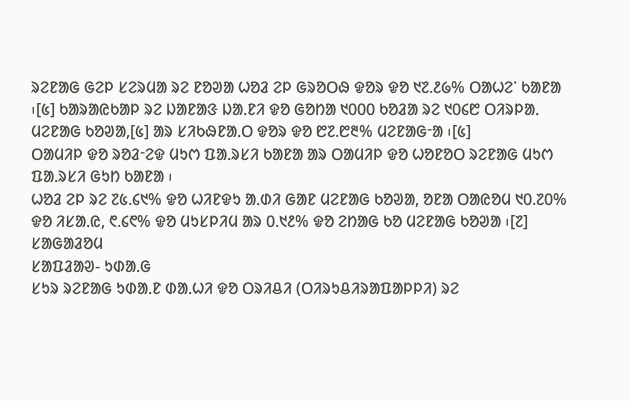ᱨᱮᱱᱟᱜ ᱜᱮᱞ ᱥᱮᱨᱢᱟ ᱨᱮ ᱱᱚᱣᱟ ᱦᱚᱲ ᱮᱞ ᱜᱨᱚᱛᱷ ᱫᱚᱨ ᱫᱚ ᱑᱗.᱒᱙% ᱛᱟᱦᱮᱸ ᱠᱟᱱᱟ ᱾[᱕] ᱠᱟᱨᱟᱭᱠᱟᱞ ᱨᱮ ᱡᱟᱱᱟᱝ ᱡᱟᱹᱱᱤ ᱫᱚ ᱜᱚᱴᱟ ᱑᱐᱐᱐ ᱠᱚᱲᱟ ᱨᱮ ᱑᱐᱔᱘ ᱛᱤᱨᱞᱟᱹ ᱢᱮᱱᱟᱜ ᱠᱚᱣᱟ,[᱕] ᱟᱨ ᱥᱤᱠᱷᱱᱟᱹᱛ ᱫᱚᱨ ᱫᱚ ᱘᱗.᱘᱓% ᱢᱮᱱᱟᱜᱼᱟ ᱾[᱕]
ᱛᱟᱢᱤᱞ ᱫᱚ ᱨᱚᱲᱼᱮᱫ ᱢᱩᱬ ᱯᱟᱹᱨᱥᱤ ᱠᱟᱱᱟ ᱟᱨ ᱛᱟᱢᱤᱞ ᱫᱚ ᱦᱚᱱᱚᱛ ᱨᱮᱱᱟᱜ ᱢᱩᱬ ᱯᱟᱹᱨᱥᱤ ᱜᱩᱴ ᱠᱟᱱᱟ ᱾
ᱦᱚᱲ ᱮᱞ ᱨᱮ ᱗᱕.᱔᱑% ᱫᱚ ᱦᱤᱱᱫᱩ ᱟᱹᱰᱤ ᱜᱟᱱ ᱢᱮᱱᱟᱜ ᱠᱚᱣᱟ, ᱚᱱᱟ ᱛᱟᱭᱚᱢ ᱑᱐.᱗᱐% ᱫᱚ ᱤᱥᱟᱹᱭ, ᱖.᱔᱖% ᱫᱚ ᱢᱩᱥᱞᱤᱢ ᱟᱨ ᱐.᱑᱒% ᱫᱚ ᱮᱴᱟᱜ ᱠᱚ ᱢᱮᱱᱟᱜ ᱠᱚᱣᱟ ᱾[᱗]
ᱥᱟᱜᱟᱲᱚᱢ
ᱥᱟᱯᱲᱟᱣ- ᱩᱰᱟᱹᱜ
ᱥᱩᱨ ᱨᱮᱱᱟᱜ ᱩᱰᱟᱹᱱ ᱰᱟᱹᱦᱤ ᱫᱚ ᱛᱨᱤᱪᱤ (ᱛᱤᱨᱩᱪᱤᱨᱟᱯᱟᱞᱞᱤ) ᱨᱮ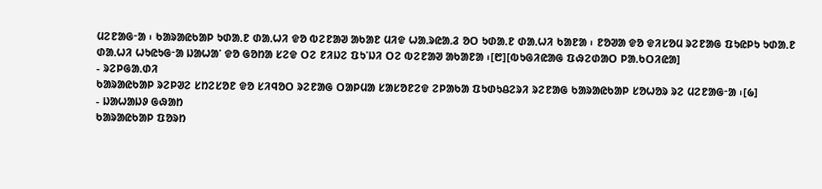ᱢᱮᱱᱟᱜᱼᱟ ᱾ ᱠᱟᱨᱟᱭᱠᱟᱞ ᱩᱰᱟᱹᱱ ᱰᱟᱹᱦᱤ ᱫᱚ ᱵᱮᱱᱟᱣ ᱟᱠᱟᱱ ᱢᱤᱫ ᱦᱟᱹᱨᱭᱟᱹᱲ ᱚᱛ ᱩᱰᱟᱹᱱ ᱰᱟᱹᱦᱤ ᱠᱟᱱᱟ ᱾ ᱱᱚᱣᱟ ᱫᱚ ᱫᱤᱥᱚᱢ ᱨᱮᱱᱟᱜ ᱯᱩᱭᱞᱩ ᱩᱰᱟᱹᱱ ᱰᱟᱹᱦᱤ ᱦᱩᱭᱩᱜᱼᱟ ᱡᱟᱦᱟᱸ ᱫᱚ ᱜᱚᱴᱟ ᱥᱮᱫ ᱛᱮ ᱱᱤᱡᱮ ᱯᱩᱸᱡᱤ ᱛᱮ ᱵᱮᱱᱟᱣ ᱟᱠᱟᱱᱟ ᱾[᱘][ᱵᱩᱜᱤᱭᱟᱜ ᱯᱷᱮᱰᱟᱛ ᱞᱟᱹᱠᱛᱤᱭᱟ]
- ᱨᱮᱞᱜᱟᱹᱰᱤ
ᱠᱟᱨᱟᱭᱠᱟᱞ ᱨᱮᱞᱣᱮ ᱥᱴᱮᱥᱚᱱ ᱫᱚ ᱥᱤᱧᱚᱛ ᱨᱮᱱᱟᱜ ᱛᱟᱞᱢᱟ ᱥᱟᱥᱚᱱᱮᱫ ᱮᱞᱟᱠᱟ ᱯᱩᱰᱩᱪᱮᱨᱤ ᱨᱮᱱᱟᱜ ᱠᱟᱨᱟᱭᱠᱟᱞ ᱥᱚᱦᱚᱨ ᱨᱮ ᱢᱮᱱᱟᱜᱼᱟ ᱾[᱙]
- ᱡᱟᱦᱟᱡᱽ ᱜᱷᱟᱴ
ᱠᱟᱨᱟᱭᱠᱟᱞ ᱯᱚᱨᱴ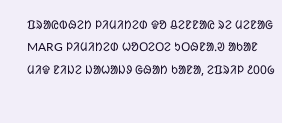ᱯᱨᱟᱭᱵᱷᱮᱴ ᱞᱤᱢᱤᱴᱮᱰ ᱫᱚ ᱪᱮᱱᱱᱟᱭ ᱨᱮ ᱢᱮᱱᱟᱜ MARG ᱞᱤᱢᱤᱴᱮᱰ ᱦᱚᱛᱮᱛᱮ ᱩᱛᱷᱱᱟᱹᱣ ᱟᱠᱟᱱ ᱢᱤᱫ ᱱᱤᱡᱮ ᱡᱟᱦᱟᱡᱽ ᱜᱷᱟᱴ ᱠᱟᱱᱟ, ᱮᱯᱨᱤᱞ ᱒᱐᱐᱙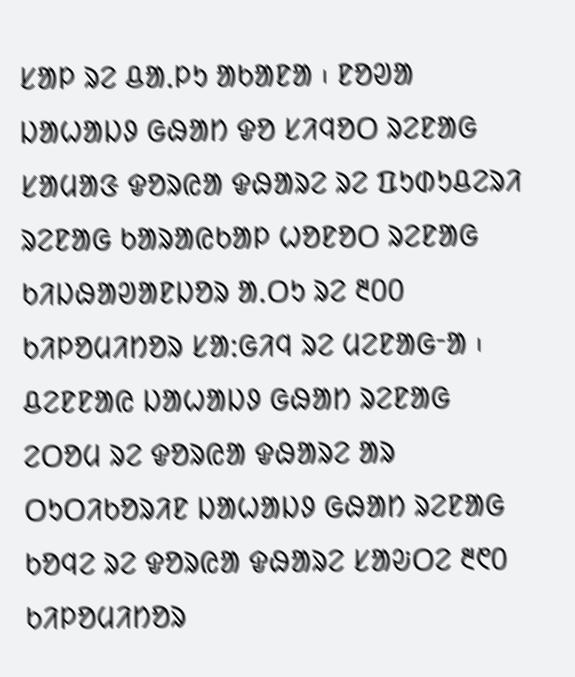ᱥᱟᱞ ᱨᱮ ᱪᱟᱹᱞᱩ ᱟᱠᱟᱱᱟ ᱾ ᱱᱚᱣᱟ ᱡᱟᱦᱟᱡᱽ ᱜᱷᱟᱴ ᱫᱚ ᱥᱤᱧᱚᱛ ᱨᱮᱱᱟᱜ ᱥᱟᱢᱟᱝ ᱫᱚᱨᱭᱟ ᱫᱷᱟᱨᱮ ᱨᱮ ᱯᱩᱰᱩᱪᱮᱨᱤ ᱨᱮᱱᱟᱜ ᱠᱟᱨᱟᱭᱠᱟᱞ ᱦᱚᱱᱚᱛ ᱨᱮᱱᱟᱜ ᱠᱤᱡᱷᱟᱣᱟᱱᱡᱚᱨ ᱟᱹᱛᱩ ᱨᱮ ᱓᱐᱐ ᱠᱤᱞᱚᱢᱤᱴᱚᱨ ᱥᱟᱺᱜᱤᱧ ᱨᱮ ᱢᱮᱱᱟᱜᱼᱟ ᱾ ᱪᱮᱱᱱᱟᱭ ᱡᱟᱦᱟᱡᱽ ᱜᱷᱟᱴ ᱨᱮᱱᱟᱜ ᱮᱛᱚᱢ ᱨᱮ ᱫᱚᱨᱭᱟ ᱫᱷᱟᱨᱮ ᱟᱨ ᱛᱩᱛᱤᱠᱚᱨᱤᱱ ᱡᱟᱦᱟᱡᱽ ᱜᱷᱟᱴ ᱨᱮᱱᱟᱜ ᱠᱚᱧᱮ ᱨᱮ ᱫᱚᱨᱭᱟ ᱫᱷᱟᱨᱮ ᱥᱟᱶᱛᱮ ᱓᱖᱐ ᱠᱤᱞᱚᱢᱤᱴᱚᱨ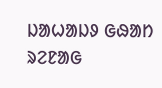ᱡᱟᱦᱟᱡᱽ ᱜᱷᱟᱴ ᱨᱮᱱᱟᱜ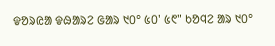ᱫᱚᱨᱭᱟ ᱫᱷᱟᱨᱮ ᱜᱟᱨ ᱑᱐° ᱕᱐' ᱕᱖" ᱠᱚᱧᱮ ᱟᱨ ᱑᱐°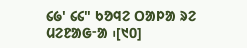᱔᱙' ᱔᱔" ᱠᱚᱧᱮ ᱛᱟᱞᱟ ᱨᱮ ᱢᱮᱱᱟᱜᱼᱟ ᱾[᱑᱐]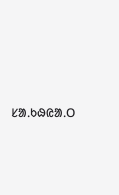ᱥᱟᱹᱠᱷᱭᱟᱹᱛ